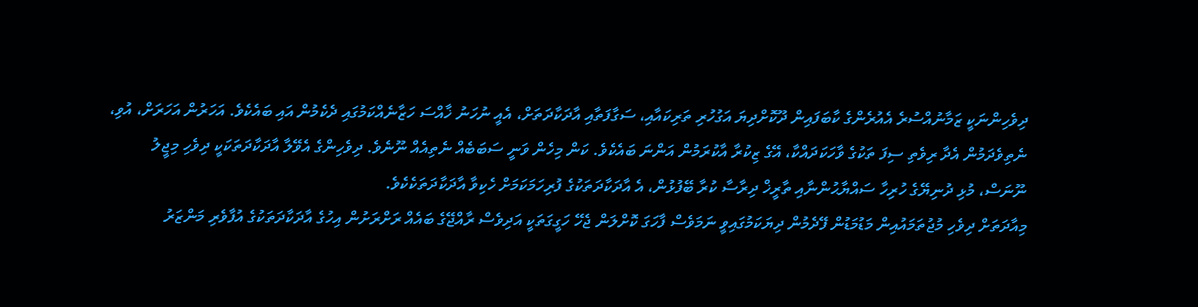ދިވެހިންނަކީ ޒަމާނުއްސުރެ އެއުރެންގެ ކާބަފައިން ދޫކޮށްދިޔަ އަގުހުރި ތަރިކައާއި، ސަގާފަތާއި އާދަކާދަތަށް، އެއީ ނުހަނު ޚާއްސަ ހަޒާނެއްކަމުގައި ދެކެމުން އައި ބައެކެވެ. އަހަރުން އަހަރަށް، އުވި، ނެތިވެދަމުން އެދާ ރިވެތި ސިފަ ތަކުގެ ވާހަކަދައްކާ، އޭގެ ޒިކުރާ އާކުރަމުން އަންނަ ބައެކެވެ. ކަން މިހެން ވަނީ ސަބަބެއް ނެތިއެއް ނޫނެވެ. ދިވެހިންގެ އެވޭލާ އާދަކާދަތަކަކީ ދިވެހި މިޖީލު ނޫނަސް، މުޅި ދުނިޔޭގެ ހުރިހާ ސައްޔާޙުންނާއި ތާރީޚް ދިރާސާ ކުރާ ބޭފުޅުން، އެ އާދަކާދަތަކުގެ ފުރިހަމަކަމަށް ހެކިވާ އާދަކާދަތަކެކެވެ.
މިއާދަތަށް ދިވެހި މުޖުތަމައުއިން މަޑުމަޑުން ފޭދެމުން ދިޔަކަމުގައިވީ ނަމަވެސް ފާހަގަ ކޮށްލަން ޖެހޭ ހަގީގަތަކީ އަދިވެސް ރާއްޖޭގެ ބައެއް ރަށްރަށުން އިހުގެ އާދަކާދަތަކުގެ އުފާވެރި މަންޒަރު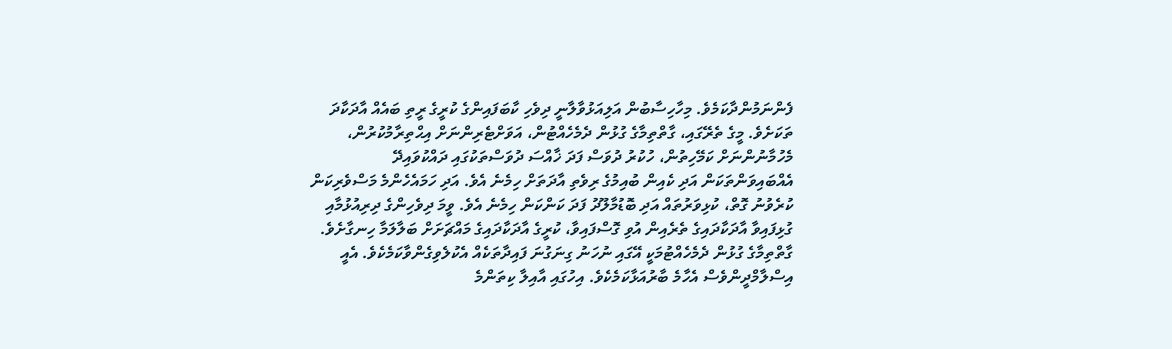ފެންނަމުންދާކަމެވެ. މިހާހިސާބުން އަލިއަޅުވާލާނީ ދިވެހި ކާބަފައިންގެ ކުރީގެ ރީތި ބައެއް އާދަކާދަ ތަކަށެވެ. މީގެ ތެރޭގައި، ގާތްތިމާގެ ގުޅުން ދެމެހެއްޓުން، އަވަށްޓެރިންނަށް އިޙްތިރާމުކުރުން، މެހުމާނުންނަށް ކަމޭހިތުން، ހުކުރު ދުވަސް ފަދަ ޚާއްސަ ދުވަސްތަކުގައި ދައްކުވައިދޭ އެއްބައިވަންތަކަން އަދި ކެއިން ބުއިމުގެ ރިވެތި އާދަތަށް ހިމެނެ އެވެ. އަދި ހަމައެހެންމެ މަސްވެރިކަން ކުރެވުނު ގޮތް، ކުޅިވަރުތައް އަދި ބޮޑުމާލޫދު ފަދަ ކަންކަން ހިމެނެ އެވެ. ވީމަ ދިވެހިންގެ ދިރިއުޅުމާއި ގުޅިފައިވާ އާދަކާދައިގެ ތެރެއިން އުވި ގޮސްފައިވާ، ކުރީގެ އާދަކާދައިގެ މައްޗަށަށް ބަލާލަމާ ހިނގާށެވެ.
ގާތްތިމާގެ ގުޅުން ދެމެހެއްޓުމަކީ އޭގައި ނުހަނު ގިނަގުނަ ފައިދާތަކެއް އެކުލެވިގެންވާކަމެކެވެ. އެއީ އިސްލާމްދީންވެސް އެހާމެ ބާރުއަޅާކަމެކެވެ. އިހުގައި އާއިލާ ކިތަންމެ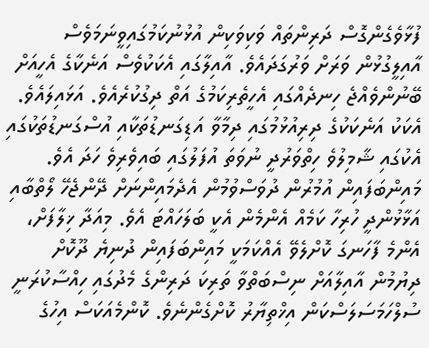ފުޅާވެގެންގޮސް ދަރިންތައް ވަކިވަކިން އުޅުނުކަމުގައިވީނަމަވެސް އާއިލީގުޅުން ވަރަށް ވަރުގަދައެވެ. އާއިލާގައި އެކަކުވެސް އަނެކާގެ އެހީއަށް ބޭނުންވެއްޖެ ހިނދެއްގައި އެހީތެރިކަމުގެ އަތް ދިގުކުރެއެވެ. އަޅައިލައެވެ. އެކަކު އަނެކަކުގެ ދިރިއުޅުމުގައި ދިމާވާ އަޑިގަނޑުތަކާއި އުސްގަނޑުތަކުގައި އެކުގައި ޝާމިލުވެ ހިތްވަރުދީ ނުވަތަ އުފަލުގައި ބައިވެރިވެ ހަދަ އެވެ. މައިންބަފައިން އުމުރުން ދުވަސްވުމުން އެދެމައިންނަށް ދޭންޖެހޭ ލޯތްބާއި އަޅާޅުންދީ ހުރިހާ ކަމެއް އެންމެން އެކީ ބަލަހައްޓަ އެވެ. މިއަދާ ޚިލާފަށް، އެންމެ ފާހަނގަ ކޮށްލެވޭ އެއްކަމަކީ މައިންބަފައިން ދުނިޔެ ދޫކޮށް ދިޔުމުން އާއިލާއަށް ނިސްބަތްވާ ތަރިކަ ދަރިންގެ މެދުގައި ހިއްސާކުރަނީ ސުލްހަމަސަލަސްކަން އިޚްތިޔާރު ކޮށްގެންނެވެ. ކޮންމެއަކަސް އިހުގެ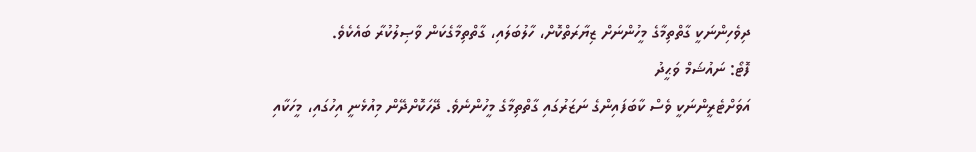ދިވެހިންނަކީ ގާތްތިމާގެ މީހުންނަށް ޒިޔާރަތްކޮށް، ހާލުބަލައި، ގާތްތިމާގެކަން ވާޞިލުކުރާ ބައެކެވެ.
ފޮޓޯ: ނައުޝަމް ވަޙީދު
އަވަށްޓެރީންނަކީ ވެސް ކާބަފައިންގެ ނަޒަރުގައި ގާތްތިމާގެ މީހުންނެވެ. ދޭހަކޮށްދޭން މިއުޅެނީ އިހުގައި، މީހަކާއި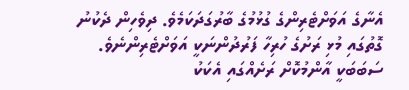އެނާގެ އަވަށްޓެރިންގެ ގުޅުމުގެ ބާރުގަދަކަމެވެ. ދިވެހިން ދެކުނު ގޮތުގައި މުޅި ރަށުގެ ހުރިހާ ފަރުދުންނަކީ އަވަށްޓެރިންނެވެ. ސަބަބަކީ އާންމުކޮށް ރަށެއްގައި އެކަކު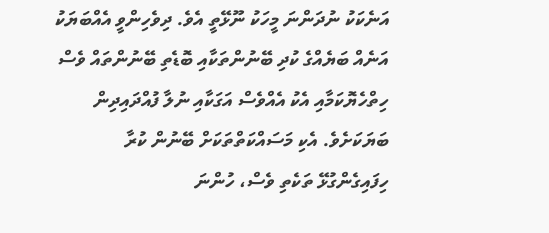އަނެކަކު ނުދަންނަ މީހަކު ނޫޅޭތީ އެވެ. ދިވެހިންވީ އެއްބަޔަކު އަނެއް ބަޔެއްގެ ކުދި ބޭނުންތަކާއި ބޮޑެތި ބޭނުންތައް ވެސް ހިތްހެޔޮކަމާއި އެކު އެއްވެސް އަގަކާއި ނުލާ ފުއްދައިދިން ބަޔަކަށެވެ. އެކި މަސައްކަތްތަކަށް ބޭނުން ކުރާ ހިފައިގެންގުޅޭ ތަކެތި ވެސް، ހުންނަ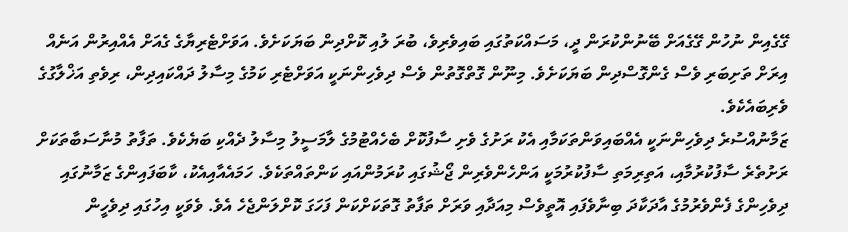ގޭގެއިން ނުހުން ގޭގެއަށް ބޭނުންކުރަން ދީ، މަސައްކަތުގައި ބައިވެރިވެ، ބުރަ ލުއި ކޮށްދިން ބަޔަކަށެވެ. އަވަށްޓެރިޔާގެ ގެއަށް އެއްއިރުން އަނެއް އިރަށް ތަށިބަރި ވެސް ގެންގޮސްދިން ބަޔަކަށެވެ. މިނޫން ގޮތްގޮތުން ވެސް ދިވެހިންނަކީ އަވަށްޓެރި ކަމުގެ މިސާލު ދައްކައިދިން، ރިވެތި އަޚްލާގުގެ ވެރިބައެކެވެ.
ޒަމާނުއްސުރެ ދިވެހިންނަކީ އެއްބައިވަންތަކަމާއި އެކު ރަށުގެ ވެށި ސާފުކޮށް ބެހެއްޓުމުގެ ލާމަސީލު މިސާލު ދެއްކި ބަޔެކެވެ. ތަފާތު މުނާސަބާތަކަށް ރަށުތެރެ ސާފުކުރުމާއި، އަތިރިމަތި ސާފުކުރުމަކީ އަންހެންވެރިން ޖޯޝުގައި ކުރަމުންއައި ކަންތައްތަކެވެ. ހަމައެއާއިއެކު، ކާބަފައިންގެ ޒަމާނުގައި ދިވެހިންގެ ފެންވެރުމުގެ އާދަކާދަ ބިނާވެފައި އޮތީވެސް މިއަދާއި ވަރަށް ތަފާތު ގޮތަކަށްކަން ފަހަގަ ކޮށްލަންޖެހެ އެވެ. ވެވަކީ އިހުގައި ދިވެހީން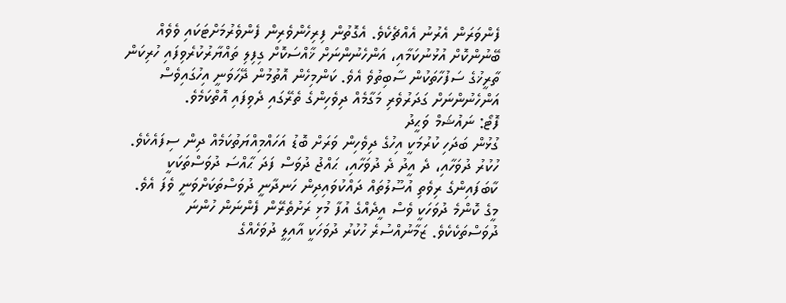ފެންވަރަން އެރުނު އެއްޗެކެވެ. އެގޮތުން ފިރިހެންވެރިން ފެންވެރުމަށްޓަކައި ވެވެއް ބޭނުންކޮށް އުޅުނުކަމާއި، އަންހެނުންނަށް ޚާއްސަކޮށް ގިފިލި ތައްޔާރުކުރެވިފައި ހުރިކަން ތާރީޚުގެ ސަފުހާތަކުން ސާބިތުވެ އެވެ. ކަންމިހެން އޮތުމުން ދޭހަވަނީ އިހުގައިވެސް އަންހެނުންނަށް ގަދަރުވެރި މަގާމެއް ދިވެހިންގެ ތެރޭގައި ދެވިފައި އޮތްކަމެވެ.
ފޮޓޯ: ނައުޝަމް ވަޙީދު
ގުޅުން ބަދަހި ކުރުމަކީ އިހުގެ ދިވެހިން ވަރަށް ބޮޑު އަހައްމިއްޔަތުކަމެއް ދިން ސިފައެކެވެ. ހުކުރު ދުވަހާއި، ދެ އީދު ދެ ދުވަހާއި، ޙައްޖު ދުވަސް ފަދަ ޙާއްސަ ދުވަސްތަކަކީ ކާބަފައިންގެ ރިވެތި އުސޫލުތައް ދައްކުވައިދިން ހަނދާނީ ދުވަސްތަކަށްވަނީ ވެފަ އެވެ. މީގެ ކޮންމެ ދުވަހަކީ ވެސް އީދެއްގެ އުފާ މުޅި ރަށުތެރޭން ފެންނަން ހުންނަ ދުވަސްތަކެކެވެ. ޒަމާނުއްސުރެ ހުކުރު ދުވަހަކީ އާއިލީ ދުވަހެއްގެ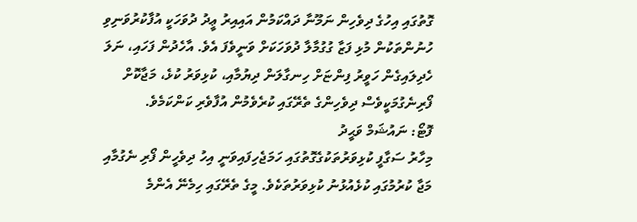ގޮތުގައި އިހުގެ ދިވެހިން ނަމޫނާ ދައްކަމުން އައިއިރު ޢީދު ދުވަހަކީ އުފާކުރުވަނިވި ހުނުންތަކުން މުޅި ފަޒާ ގުގުމާލާ ދުވަހަކަށް ވަނީވެފަ އެވެ. އާހެދުން ފަހައި، ނަލަ ހެދިލައިގެން ހަވީރު ފިންޏަށް ހިނގާލަން ދިޔުމާއި، ކުޅިވަރު ކުޅެ، މަޖާކޮށް ފޯރިނެގުމަކީވެސް ދިވެހިންގެ ތެރޭގައި ކުރެވެމުން އުފާވެރި ކަންކަމެވެ.
ފޮޓޯ: ނައުޝަމް ވަޙީދު
މިހާރު ސަގާފީ ކުޅިވަރުތަކުގެގޮތުގައި ހަމަޖެހިފައިވަނީ އިހު ދިވެހީން ފޯރި ނެގުމާއި މަޖާ ކުރުމުގައި ކުޅެއުޅުނު ކުޅިވަރުތަކެވެ. މީގެ ތެރޭގައި ހިމެނޭ އެންމެ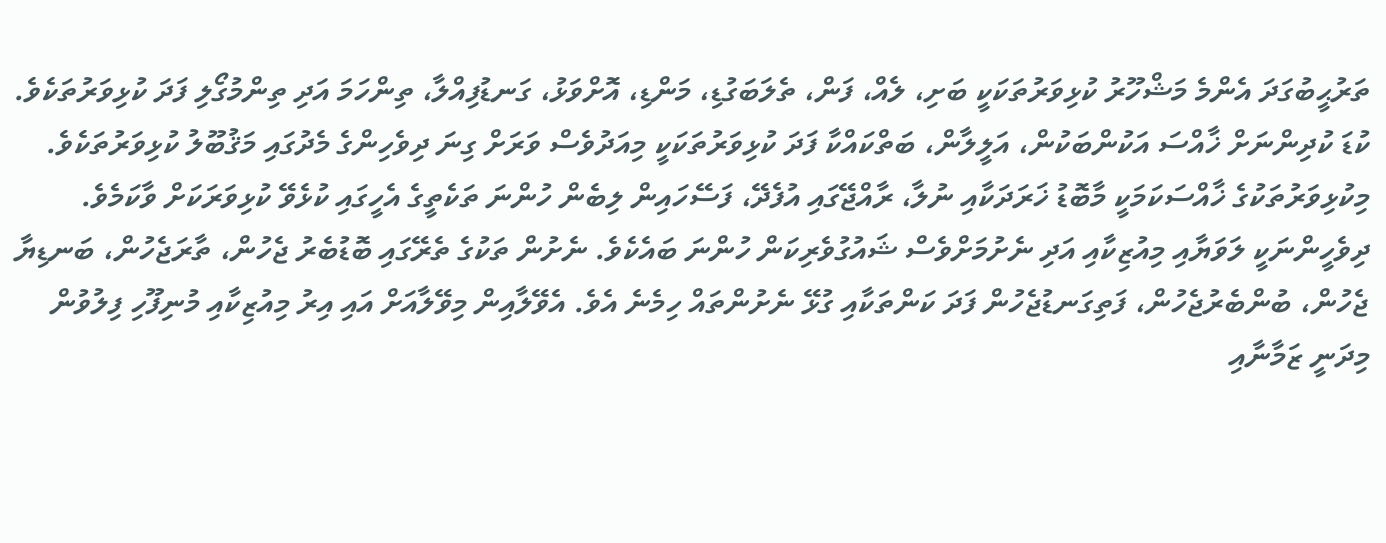ތަރުޙީބުގަދަ އެންމެ މަޝްހޫރު ކުޅިވަރުތަކަކީ ބަށި، ލެއް، ފަން، ތެލަބަގުޑި، މަންޑި، އޮށްވަޅު، ގަނޑުފިއްލާ، ތިންހަމަ އަދި ތިންމުގޯލި ފަދަ ކުޅިވަރުތަކެވެ. ކުޑަ ކުދިންނަށް ޚާއްސަ އަކުންބަކުން، އަލީލާން، ބަތްކައްކާ ފަދަ ކުޅިވަރުތަކަކީ މިއަދުވެސް ވަރަށް ގިނަ ދިވެހިންގެ މެދުގައި މަޤުބޫލު ކުޅިވަރުތަކެވެ. މިކުޅިވަރުތަކުގެ ޚާއްސަކަމަކީ މާބޮޑު ޚަރަދަކާއި ނުލާ، ރާއްޖޭގައި އުފެދޭ، ފަސޭހައިން ލިބެން ހުންނަ ތަކެތީގެ އެހީގައި ކުޅެވޭ ކުޅިވަރަކަށް ވާކަމެވެ.
ދިވެހީންނަކީ ލަވަޔާއި މިއުޒިކާއި އަދި ނެށުމަށްވެސް ޝައުގުވެރިކަން ހުންނަ ބައެކެވެ. ނެށުން ތަކުގެ ތެރޭގައި ބޮޑުބެރު ޖެހުން، ތާރަޖެހުން، ބަނޑިޔާ ޖެހުން، ބުންބެރުޖެހުން، ފަތިގަނޑުޖެހުން ފަދަ ކަންތަކާއި ގުޅޭ ނެށުންތައް ހިމެނެ އެވެ. އެވޭލާއިން މިވޭލާއަށް އައި އިރު މިއުޒިކާއި މުނިފޫހި ފިލުވުން މިދަނީ ޒަމާނާއި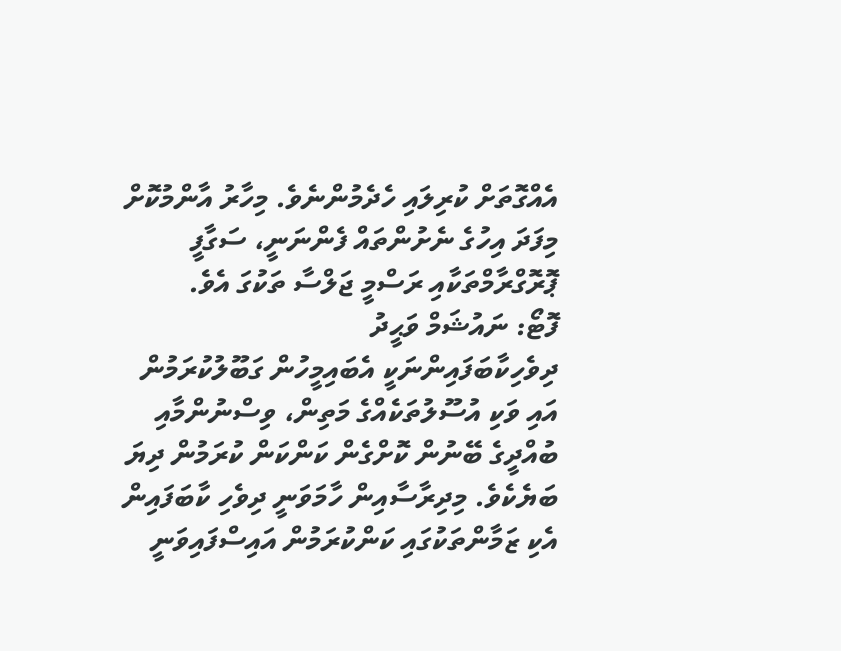އެއްގޮތަށް ކުރިލައި ހެދެމުންނެވެ. މިހާރު އާންމުކޮށް މިފަދަ އިހުގެ ނެށުންތައް ފެންނަނީ، ސަގާފީ ޕޮރޮގްރާމްތަކާއި ރަސްމީ ޖަލްސާ ތަކުގަ އެވެ.
ފޮޓޯ: ނައުޝަމް ވަޙީދު
ދިވެހިކާބަފައިންނަކީ އެބައިމީހުން ގަބޫލުކުރަމުން އައި ވަކި އުސޫލުތަކެއްގެ މަތިން، ވިސްނުންމާއި ބުއްދީގެ ބޭނުން ކޮށްގެން ކަންކަން ކުރަމުން ދިޔަ ބަޔެކެވެ. މިދިރާސާއިން ހާމަވަނީ ދިވެހި ކާބަފައިން އެކި ޒަމާންތަކުގައި ކަންކުރަމުން އައިސްފައިވަނީ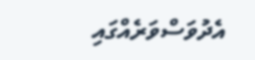އެދުވަސްވަރެއްގައި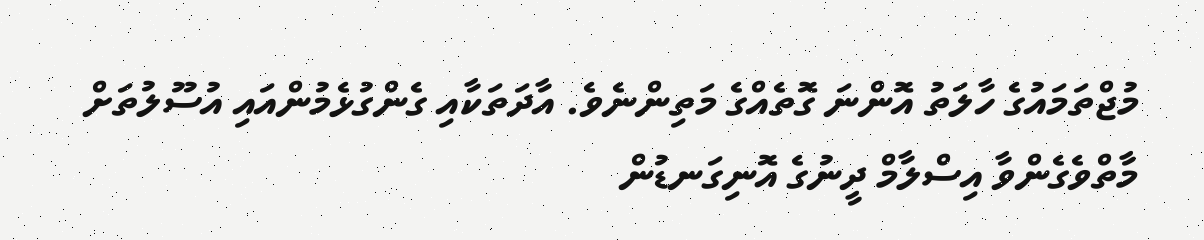މުޖްތަމައުގެ ހާލަތު އޮންނަ ގޮތެއްގެ މަތިންނެވެ. އާދަތަކާއި ގެންގުޅެމުންއައި އުސޫލުތަށް މާތްވެގެންވާ އިސްލާމް ދީނުގެ އޮނިގަނޑުން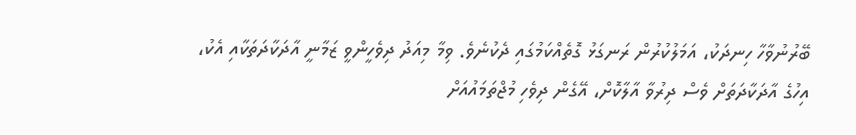ބޭރުނުވާހާ ހިނދަކު، އަމަލުކުރުން ރަނގަޅު ގޮތެއްކަމުގައި ދެކުނެވެ. ވިމާ މިއަދު ދިވެހީންވީ ޒަމާނީ އާދަކާދަތަކާއި އެކު، އިހުގެ އާދަކާދަތަށް ވެސް ދިރުވާ އާލާކޮށް، އޭގެން ދިވެހި މުޖްތަމައުއަށް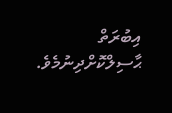އިބުރަތް ޙާސިލްކޮށްދިނުމެވެ.